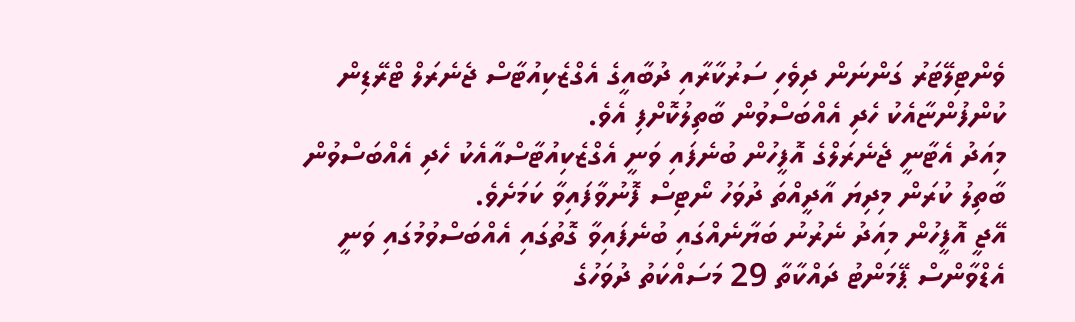ވެންޓިލޭޓަރު ގަންނަން ދިވެހި ސަރުކާރާއި ދުބާއީގެ އެގްޒެކިއުޓާސް ޖެނެރަލް ޓްރޭޑިން ކުންފުންޏާއެކު ހެދި އެއްބަސްވުން ބާތިލުކޮށްފި އެވެ.
މިއަދު އެޓާނީ ޖެނެރަލްގެ އޮފީހުން ބުނެފައި ވަނީ އެގްޒެކިއުޓާސްއާއެކު ހެދި އެއްބަސްވުން ބާތިލު ކުރަން މިދިޔަ އާދީއްތަ ދުވަހު ނޯޓިސް ފޮނުވާފައިވާ ކަމަށެވެ.
އޭޖީ އޮފީހުން މިއަދު ނެރުނު ބަޔާނެއްގައި ބުނެފައިވާ ގޮތުގައި އެއްބަސްވުމުގައި ވަނީ އެޑްވާންސް ޕޭމަންޓު ދައްކާތާ 29 މަސައްކަތު ދުވަހުގެ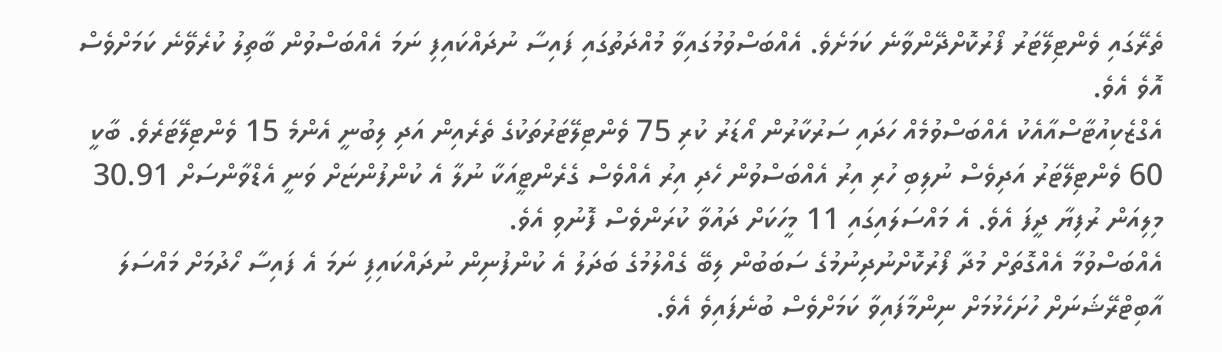ތެރޭގައި ވެންޓިލޭޓަރު ފޯރުކޮށްދޭންވާނެ ކަމަށެވެ. އެއްބަސްވުމުގައިވާ މުއްދަތުގައި ފައިސާ ނުދައްކައިފި ނަމަ އެއްބަސްވުން ބާތިލު ކުރެވޭނެ ކަމަށްވެސް އޮވެ އެވެ.
އެގްޒެކިއުޓާސްއާއެކު އެއްބަސްވުމެއް ހަދައި ސަރުކާރުން އޯޑަރު ކުރި 75 ވެންޓިލޭޓަރުތަކުގެ ތެރެއިން އަދި ލިބުނީ އެންމެ 15 ވެންޓިލޭޓަރެވެ. ބާކީ 60 ވެންޓިލޭޓަރު އަދިވެސް ނުލިބި ހުރި އިރު އެއްބަސްވުން ހެދި އިރު އެއްވެސް ގެރެންޓީއަކާ ނުލާ އެ ކުންފުންޏަށް ވަނީ އެޑްވާންސަށް 30.91 މިލިއަން ރުފިޔާ ދީފަ އެވެ. އެ މައްސަލައިގައި 11 މީހަކަށް ދައުވާ ކުރަންވެސް ފޮނުވި އެވެ.
އެއްބަސްވުމާ އެއްގޮތަށް މުދާ ފޯރުކޮށްނުދިނުމުގެ ސަބަބުން ލިބޭ ގެއްލުމުގެ ބަދަލު އެ ކުންފުނިން ނުދައްކައިފި ނަމަ އެ ފައިސާ ހޯދުމަށް މައްސަލަ އާބިޓްރޭޝަނަށް ހުށަހެޅުމަށް ނިންމާފައިވާ ކަމަށްވެސް ބުނެފައިވެ އެވެ.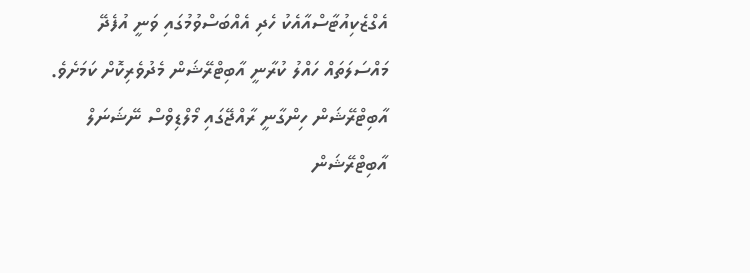އެގްޒެކިއުޓާސްއާއެކު ހެދި އެއްބަސްވުމުގައި ވަނީ އުފެދޭ މައްސަލަތައް ހައްލު ކުރާނީ އާބިޓްރޭޝަން މެދުވެރިކޮށް ކަމަށެވެ.
އާބިޓްރޭޝަން ހިންގާނީ ރާއްޖޭގައި މޯލްޑިވްސް ނޭޝަނަލް އާބިޓްރޭޝަން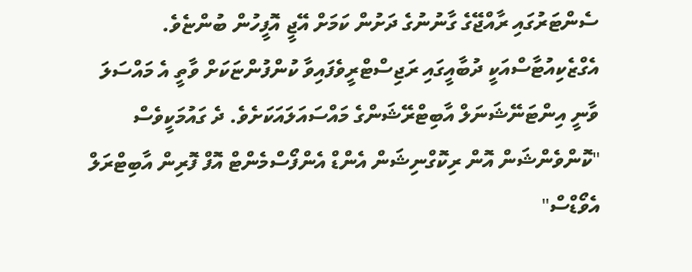ސެންޓަރުގައި ރާއްޖޭގެ ގާނުނުގެ ދަށުން ކަމަށް އޭޖީ އޮފީހުން ބުންޏެވެ.
އެގްޒެކިއުޓާސްއަކީ ދުބާއީގައި ރަޖިސްޓްރީވެފައިވާ ކުންފުންޏަކަށް ވާތީ އެ މައްސަލަ ވާނީ އިންޓަނޭޝަނަލް އާބިޓްރޭޝަންގެ މައްސައަލައަކަށެވެ. ދެ ގައުމަކީވެސް "ކޮންވެންޝަން އޮން ރިކޮގްނިޝަން އެންޑް އެންފޯސްމެންޓް އޮފް ފޮރިން އާބިޓްރަލް އެވޯޑްސް"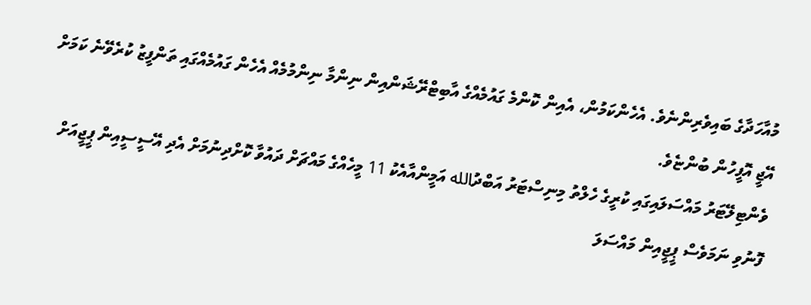މުއާހަދާގެ ބައިވެރިންނެވެ. އެހެންކަމުން، އެއިން ކޮންމެ ގައުމެއްގެ އާބިޓްރޭޝަންއިން ނިންމާ ނިންމުމެއް އެހެން ގައުމެއްގައި ތަންފީޒު ކުރެވޭނެ ކަމަށް އޭޖީ އޮފީހުން ބުންޏެވެ.
ވެންޓިލޭޓަރު މައްސަލައިގައި ކުރީގެ ހެލްތު މިނިސްޓަރު އަބްދުالله އަމީންއާއެކު 11 މީހެއްގެ މައްޗަށް ދައުވާ ކޮށްދިނުމަށް އެދި އޭސީސީއިން ޕީޖީއަށް ފޮނުވި ނަމަވެސް ޕީޖީއިން މައްސަލަ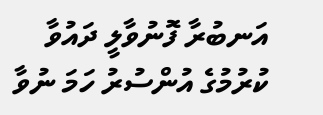އަނބުރާ ފޮނުވާލީ ދައުވާ ކުރުމުގެ އުންސުރު ހަމަ ނުވާ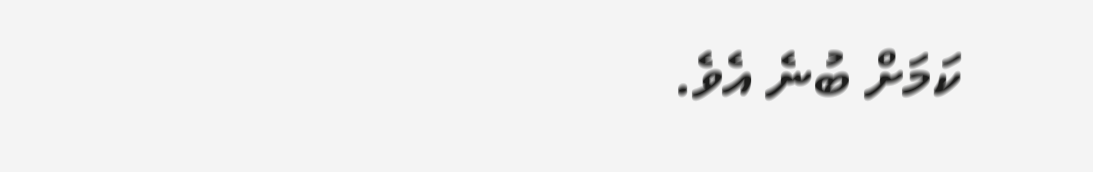ކަމަށް ބުނެ އެވެ.